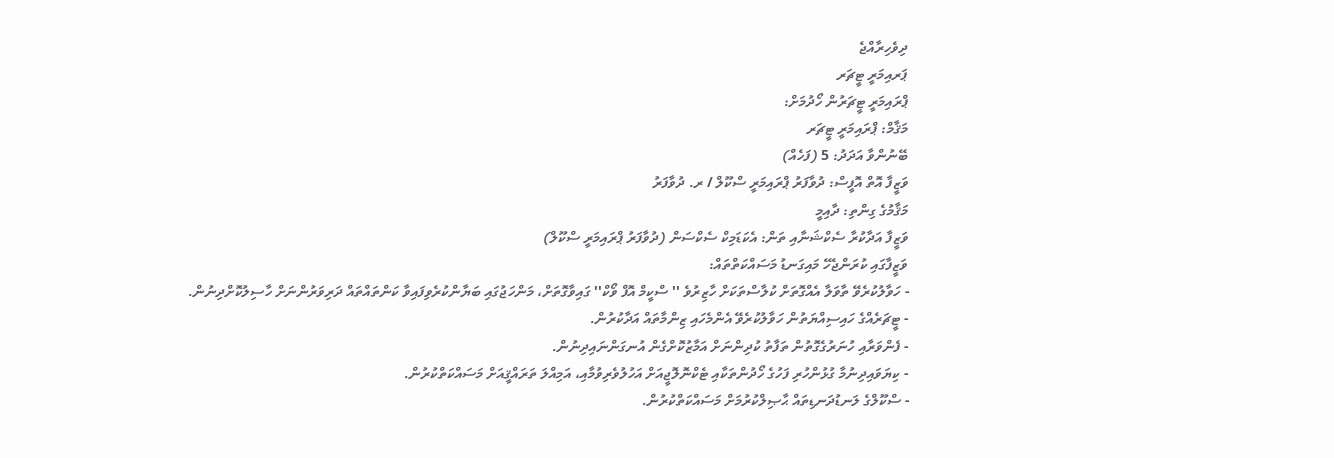ދިވެހިރާއްޖެ
ޕަރއިމަރީ ޓީޗަރ
ޕްރައިމަރީ ޓީޗަރުން ހޯދުމަށް:
މަޤާމް: ޕްރައިމަރީ ޓީޗަރ
ބޭނުންވާ އަދަދު: 5 (ފަހެއް)
ވަޒީފާ އޮތް އޮފީސް: ދުވާފަރު ޕްރައިމަރީ ސްކޫލް / ރ. ދުވާފަރު
މަޤާމުގެ ގިންތި: ދާއިމީ
ވަޒީފާ އަދާކުރާ ސެކްޝަނާއި ތަން: އެކަޑަމިކް ސެކްސަން (ދުވާފަރު ޕްރައިމަރީ ސްކޫލް)
ވަޒީފާގައި ކުރަންޖެހޭ މައިގަނޑު މަސައްކަތްތައް:
- ހަވާލުކުރެވޭ ތާވަލާ އެއްގޮތަށް ކުލާސްތަކަށް ހާޒިރުވެ '' ސްކީމް އޮފް ވޯކް'' ގައިވާގޮތަށް، މަންހަޖުގައި ބަޔާންކުރެވިފައިވާ ކަންތައްތައް ދަރިވަރުންނަށް ހާސިލުކޮށްދިނުން.
- ޓީޗަރެއްގެ ހައިސިއްޔަތުން ހަވާލުކުރެވޭ އެންމެހައި ޒިންމާތައް އަދާކުރުން.
- ފެންވަރާއި ހުނަރުގެގޮތުން ތަފާތު ކުދިންނަށް އަމާޒުކޮށްގެން އުނގަންނައިދިނުން.
- ކިޔަވައިދިނުމާ ގުޅުންހުރި ފަހުގެ ހޯދުންތަކާއި ޓެކްނޮލޮޖީއަށް އަހުލުވެރިވުމާއި، އަމިއްލަ ތަރައްޤީއަށް މަސައްކަތްކުރުން.
- ސްކޫލްގެ ލަނޑުދަނޑިތައް ޙާޞިލްކުރުމަށް މަސައްކަތްކުރުން.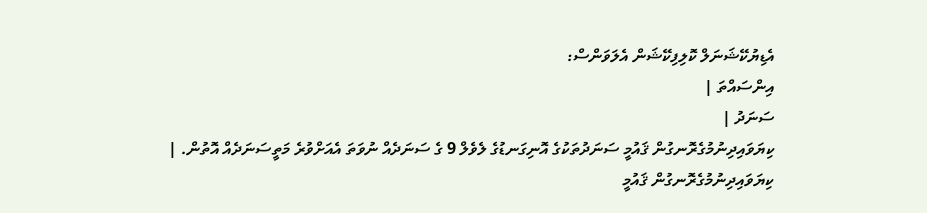އެޑިޔުކޭޝަނަލް ކޮލިފިކޭޝަން އެލަވަންސް:
އިންސައްތަ |
ސަނަދު |
ކިޔަވައިދިނުމުގެރޮނގުން ޤައުމީ ސަނަދުތަކުގެ އޮނިގަނޑުގެ ލެވެލް 9 ގެ ސަނަދެއް ނުވަތަ އެއަށްވުރެ މަތީސަނަދެއް އޮތުން. |
ކިޔަވައިދިނުމުގެރޮނގުން ޤައުމީ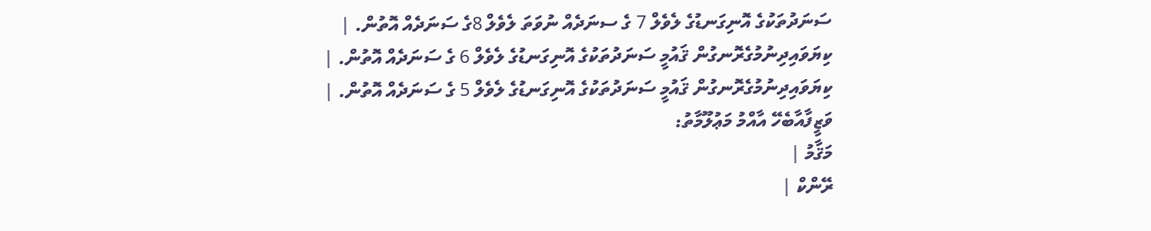ސަނަދުތަކުގެ އޮނިގަނޑުގެ ލެވެލް 7 ގެ ސނަދެއް ނުވަތަ ލެވެލް 8ގެ ސަނަދެއް އޮތުން. |
ކިޔަވައިދިނުމުގެރޮނގުން ޤައުމީ ސަނަދުތަކުގެ އޮނިގަނޑުގެ ލެވެލް 6 ގެ ސަނަދެއް އޮތުން. |
ކިޔަވައިދިނުމުގެރޮނގުން ޤައުމީ ސަނަދުތަކުގެ އޮނިގަނޑުގެ ލެވެލް 5 ގެ ސަނަދެއް އޮތުން. |
ވަޒީފާއާބެހޭ އާއްމު މަޢުލޫމާތު:
މަޤާމު |
ރޭންކް |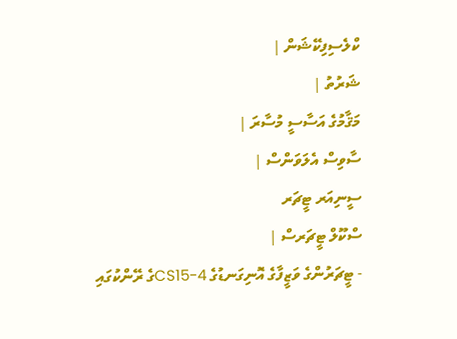ކްލެސިފިކޭޝަން |
ޝަރުތު |
މަޤާމުގެ އަސާސީ މުސާރަ |
ސާވިސް އެލަވަންސް |
ސީނިއަރ ޓީޗަރ
ސްކޫލް ޓީޗަރސް |
- ޓީޗަރުންގެ ވަޒީފާގެ އޮނިގަނޑުގެ CS15-4ގެ ރޭންކުގައި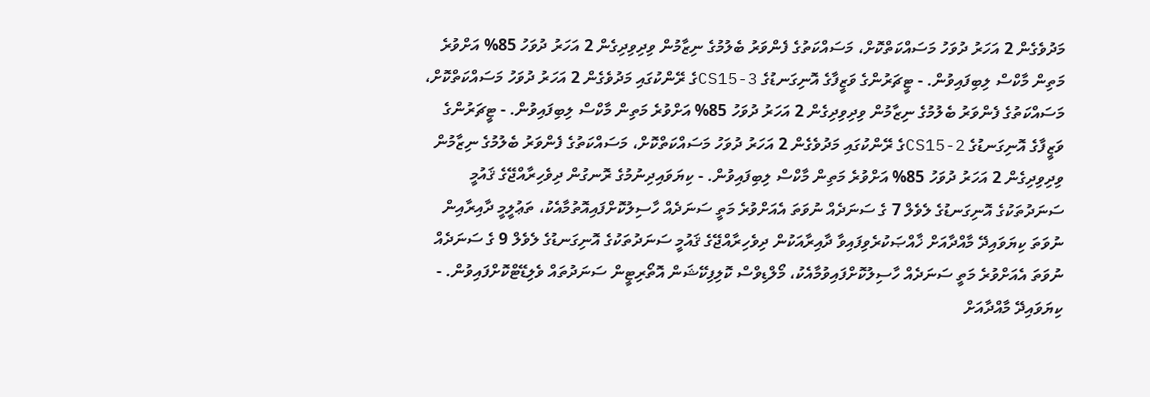މަދުވެގެން 2 އަހަރު ދުވަހު މަސައްކަތްކޮށް، މަސައްކަތުގެ ފެންވަރު ބެލުމުގެ ނިޒާމުން ވިދިވިދިގެން 2 އަހަރު ދުވަހު 85% އަށްވުރެ މަތިން މާކްސް ލިބިފައިވުން. - ޓީޗަރުންގެ ވަޒީފާގެ އޮނިގަނޑުގެ CS15-3ގެ ރޭންކުގައި މަދުވެގެން 2 އަހަރު ދުވަހު މަސައްކަތްކޮށް، މަސައްކަތުގެ ފެންވަރު ބެލުމުގެ ނިޒާމުން ވިދިވިދިގެން 2 އަހަރު ދުވަހު 85% އަށްވުރެ މަތިން މާކްސް ލިބިފައިވުން. - ޓީޗަރުންގެ ވަޒީފާގެ އޮނިގަނޑުގެ CS15-2ގެ ރޭންކުގައި މަދުވެގެން 2 އަހަރު ދުވަހު މަސައްކަތްކޮށް، މަސައްކަތުގެ ފެންވަރު ބެލުމުގެ ނިޒާމުން ވިދިވިދިގެން 2 އަހަރު ދުވަހު 85% އަށްވުރެ މަތިން މާކްސް ލިބިފައިވުން. - ކިޔަވައިދިނުމުގެ ރޮނގުން ދިވެހިރާއްޖޭގެ ޤައުމީ ސަނަދުތަކުގެ އޮނިގަނޑުގެ ލެވެލް 7 ގެ ސަނަދެއް ނުވަތަ އެއަށްވުރެ މަތީ ސަނަދެއް ހާސިލުކޮށްފައިއޮތުމާއެކު، ތަޢުލީމީ ދާއިރާއިން ނުވަތަ ކިޔަވައިދޭ މާއްދާއަށް ޚާއްޞަކުރެވިފައިވާ ދާއިރާއަކުން ދިވެހިރާއްޖޭގެ ޤައުމީ ސަނަދުތަކުގެ އޮނިގަނޑުގެ ލެވެލް 9 ގެ ސަނަދެއް ނުވަތަ އެއަށްވުރެ މަތީ ސަނަދެއް ހާސިލުކޮށްފައިވުމާއެކު، މޯލްޑިވްސް ކޮލިފިކޭޝަން އޮތޯރިޓީން ސަނަދުތައް ވެލިޑޭޓްކޮށްފައިވުން. - ކިޔަވައިދޭ މާއްދާއަށް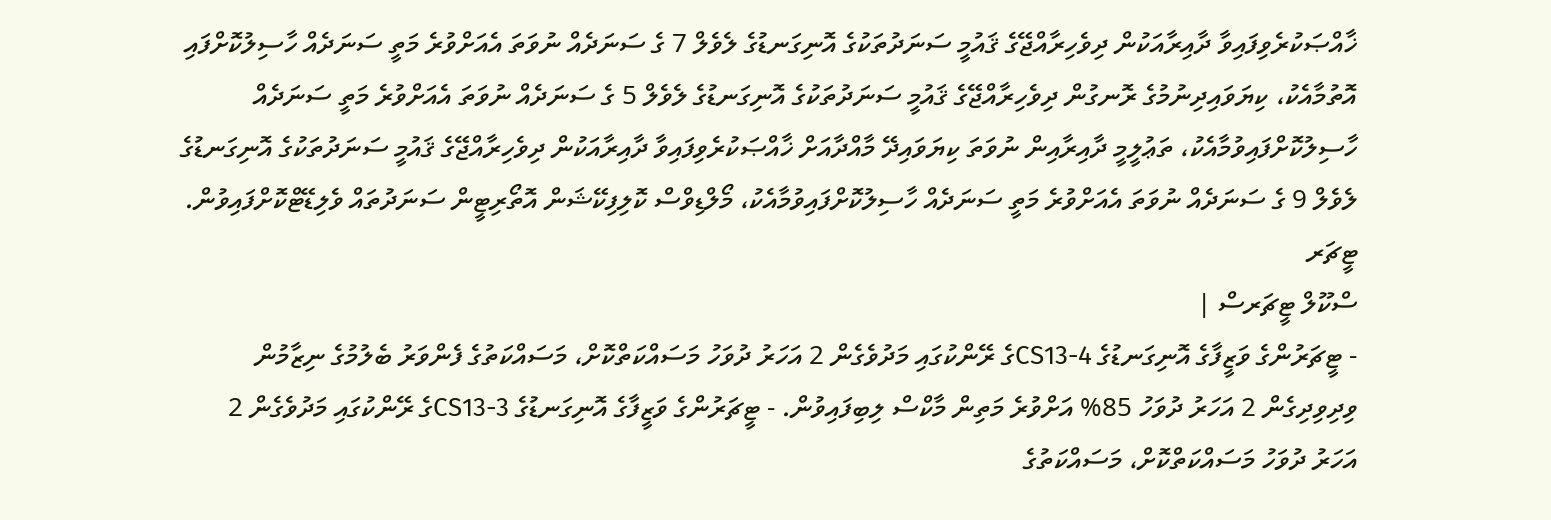ޚާއްޞަކުރެވިފައިވާ ދާއިރާއަކުން ދިވެހިރާއްޖޭގެ ޤައުމީ ސަނަދުތަކުގެ އޮނިގަނޑުގެ ލެވެލް 7 ގެ ސަނަދެއް ނުވަތަ އެއަށްވުރެ މަތީ ސަނަދެއް ހާސިލުކޮށްފައި އޮތުމާއެކު، ކިޔަވައިދިނުމުގެ ރޮނގުން ދިވެހިރާއްޖޭގެ ޤައުމީ ސަނަދުތަކުގެ އޮނިގަނޑުގެ ލެވެލް 5 ގެ ސަނަދެއް ނުވަތަ އެއަށްވުރެ މަތީ ސަނަދެއް ހާސިލުކޮށްފައިވުމާއެކު، ތަޢުލީމީ ދާއިރާއިން ނުވަތަ ކިޔަވައިދޭ މާއްދާއަށް ޚާއްޞަކުރެވިފައިވާ ދާއިރާއަކުން ދިވެހިރާއްޖޭގެ ޤައުމީ ސަނަދުތަކުގެ އޮނިގަނޑުގެ ލެވެލް 9 ގެ ސަނަދެއް ނުވަތަ އެއަށްވުރެ މަތީ ސަނަދެއް ހާސިލުކޮށްފައިވުމާއެކު، މޯލްޑިވްސް ކޮލިފިކޭޝަން އޮތޯރިޓީން ސަނަދުތައް ވެލިޑޭޓްކޮށްފައިވުން.
ޓީޗަރ
ސްކޫލް ޓީޗަރސް |
- ޓީޗަރުންގެ ވަޒީފާގެ އޮނިގަނޑުގެ CS13-4ގެ ރޭންކުގައި މަދުވެގެން 2 އަހަރު ދުވަހު މަސައްކަތްކޮށް، މަސައްކަތުގެ ފެންވަރު ބެލުމުގެ ނިޒާމުން ވިދިވިދިގެން 2 އަހަރު ދުވަހު 85% އަށްވުރެ މަތިން މާކްސް ލިބިފައިވުން. - ޓީޗަރުންގެ ވަޒީފާގެ އޮނިގަނޑުގެ CS13-3ގެ ރޭންކުގައި މަދުވެގެން 2 އަހަރު ދުވަހު މަސައްކަތްކޮށް، މަސައްކަތުގެ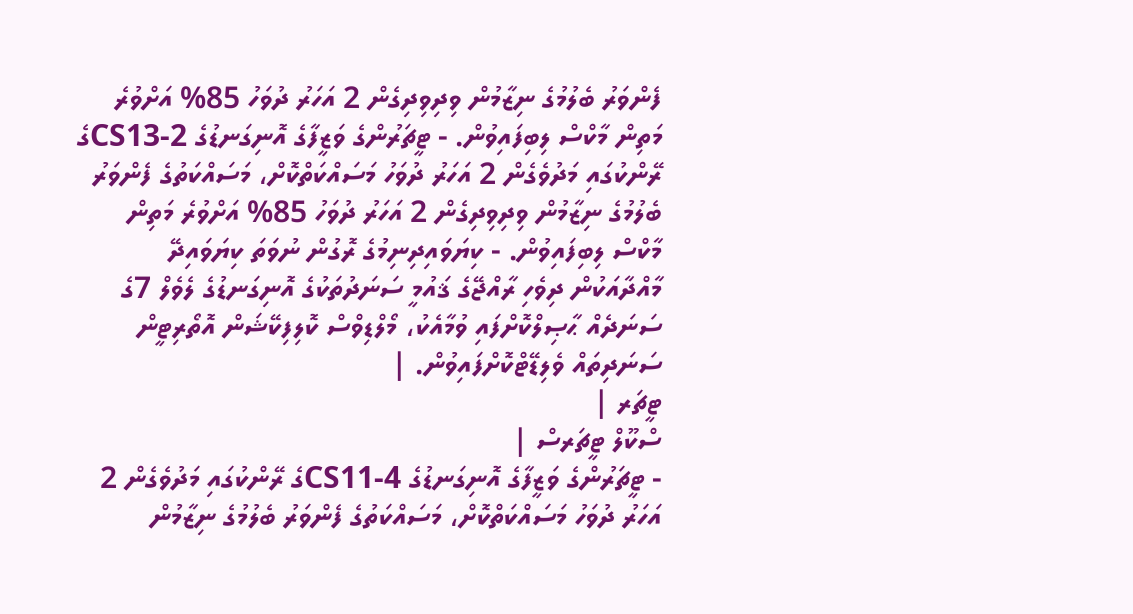ފެންވަރު ބެލުމުގެ ނިޒާމުން ވިދިވިދިގެން 2 އަހަރު ދުވަހު 85% އަށްވުރެ މަތިން މާކްސް ލިބިފައިވުން. - ޓީޗަރުންގެ ވަޒީފާގެ އޮނިގަނޑުގެ CS13-2ގެ ރޭންކުގައި މަދުވެގެން 2 އަހަރު ދުވަހު މަސައްކަތްކޮށް، މަސައްކަތުގެ ފެންވަރު ބެލުމުގެ ނިޒާމުން ވިދިވިދިގެން 2 އަހަރު ދުވަހު 85% އަށްވުރެ މަތިން މާކްސް ލިބިފައިވުން. - ކިޔަވައިދިނިމުގެ ރޮގުން ނުވަތަ ކިޔަވައިދޭ މާއްދާއަކުން ދިވެހި ރާއްޖޭގެ ޤައުމީ ސަނަދުތަކުގެ އޮނިގަނޑުގެ ލެވެލް 7ގެ ސަނަދެއް ޙާޞިލްކޮށްފައި ވުމާއެކު، މޯލްޑިވްސް ކޮލިފިކޭޝަން އޮތޯރިޓީން ސަނަދިތައް ވެލިޑޭޓްކޮށްފައިވުން. |
ޓީޗަރ |
ސްކޫލް ޓީޗަރސް |
- ޓީޗަރުންގެ ވަޒީފާގެ އޮނިގަނޑުގެ CS11-4ގެ ރޭންކުގައި މަދުވެގެން 2 އަހަރު ދުވަހު މަސައްކަތްކޮށް، މަސައްކަތުގެ ފެންވަރު ބެލުމުގެ ނިޒާމުން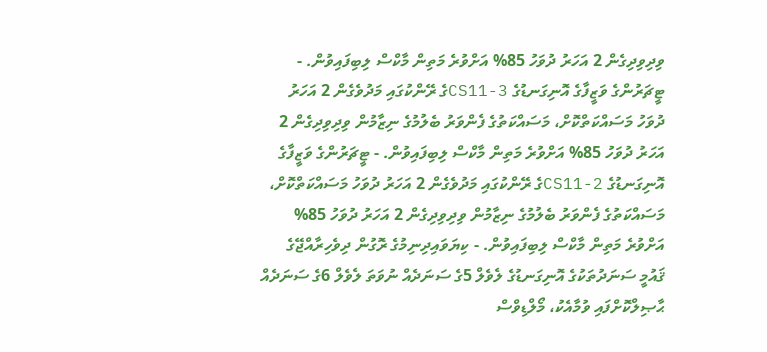ވިދިވިދިގެން 2 އަހަރު ދުވަހު 85% އަށްވުރެ މަތިން މާކްސް ލިބިފައިވުން. - ޓީޗަރުންގެ ވަޒީފާގެ އޮނިގަނޑުގެ CS11-3ގެ ރޭންކުގައި މަދުވެގެން 2 އަހަރު ދުވަހު މަސައްކަތްކޮށް، މަސައްކަތުގެ ފެންވަރު ބެލުމުގެ ނިޒާމުން ވިދިވިދިގެން 2 އަހަރު ދުވަހު 85% އަށްވުރެ މަތިން މާކްސް ލިބިފައިވުން. - ޓީޗަރުންގެ ވަޒީފާގެ އޮނިގަނޑުގެ CS11-2ގެ ރޭންކުގައި މަދުވެގެން 2 އަހަރު ދުވަހު މަސައްކަތްކޮށް، މަސައްކަތުގެ ފެންވަރު ބެލުމުގެ ނިޒާމުން ވިދިވިދިގެން 2 އަހަރު ދުވަހު 85% އަށްވުރެ މަތިން މާކްސް ލިބިފައިވުން. - ކިޔަވައިދިނިމުގެ ރޮގުން ދިވެހިރާއްޖޭގެ ޤައުމީ ސަނަދުތަކުގެ އޮނިގަނޑުގެ ލެވެލް 5ގެ ސަނަދެއް ނުވަތަ ލެވެލް 6ގެ ސަނަދެއް ޙާޞިލްކޮށްފައި ވުމާއެކު، މޯލްޑިވްސް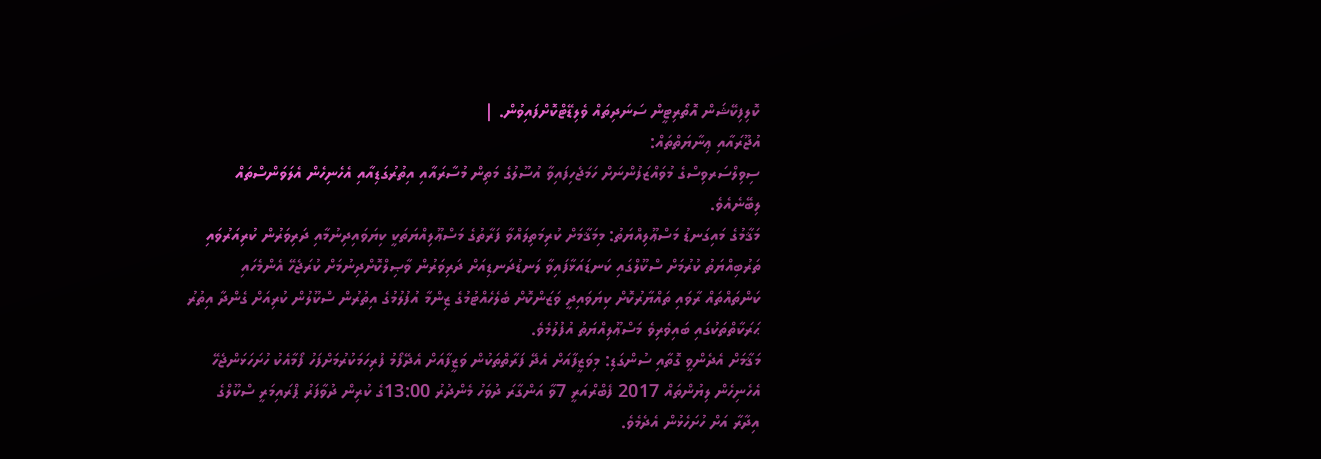ކޮލިފިކޭޝަން އޮތޯރިޓީން ސަނަދިތައް ވެލިޑޭޓްކޮށްފައިވުން. |
އުޖޫރައާއި ޢިނާޔަތްތައް:
ސިވިލްސަރވިސްގެ މުވައްޒަފުންނަށް ހަމަޖެހިފައިވާ އުސޫލުގެ މަތިން މުސާރައާއި އިތުރުގަޑިއާއި އެހެނިހެން އެލަވަންސްތައް ލިބޭނެއެވެ.
މަޤާމުގެ މައިގަނޑު މަސްޢޫލިއްޔަތު: މިމަޤާމަށް ކުރިމަތިލައްވާ ފަރާތުގެ މަސްޢޫލިއްޔަތަކީ ކިޔަވައިދިނުމާއި ދަރިވަރުން ކުރިއަރުވައި ތަރުބިއްޔަތު ކުރުމަށް ސްކޫލްގައި ކަނޑައަޅާފައިވާ ލަނޑުދަނޑިއަށް ދަރިވަރުން ވާޞިލްކޮށްދިނުމަށް ކުރަޖެހޭ އެންމެހައި ކަންތައްތައް ރާވައި ތައްޔާރުކޮށް ކިޔަވައިދީ ވަޒަންކޮށް ބެލެހެއްޓުމުގެ ޒިންމާ އުފުލުމުގެ އިތުރުން ސްކޫލުން ކުރިއަށް ގެންދާ އިތުރު ޙަރަކާތްތަކުގައި ބައިވެރިވެ މަސްޢޫލިއްޔަތު އުފުލުމެވެ.
މަޤާމަށް އެދެންވީ ގޮތާއި ސުންގަޑި: މިވަޒީފާއަށް އެދޭ ފަރާތްތަކުން ވަޒީފާއަށް އެދޭފޯމު ފުރިހަމަކުރުމަށްފަހު ފޯމާއެކު ހުށަހަޅަންޖެހޭ އެހެނިހެން ލިޔުންތައް 2017 ފެބްރްއަރީ 7ވާ އަންގާރަ ދުވަހު މެންދުރު 13:00ގެ ކުރިން ދުވާފަރު ޕްރައިމަރީ ސްކޫލްގެ އިދާރާ އަށް ހުށަހެޅުން އެދެމެވެ.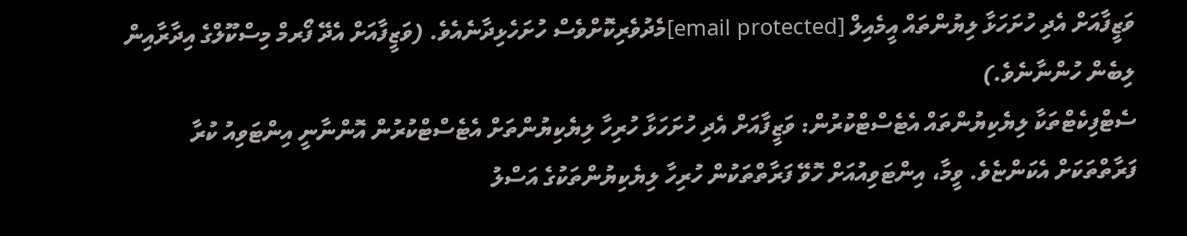ވަޒީފާއަށް އެދި ހުށަހަޅާ ލިޔުންތައް އީމެއިލް [email protected]މެދުވެރިކޮށްވެސް ހުށަހެޅިދާނެއެވެ. (ވަޒީފާއަށް އެދޭ ފޯރމް މިސްކޫލްގެ އިދާރާއިން ލިބެން ހުންނާނެވެ.)
ސެޓްފިކެޓްތަކާ ލިޔެކިޔުންތައް އެޓެސްޓްކުރުން: ވަޒީފާއަށް އެދި ހުށަހަޅާ ހުރިހާ ލިޔެކިޔުންތަށް އެޓެސްޓްކުރުން އޮންނާނީ އިންޓަވިއު ކުރާ ފަރާތްތަކަށް އެކަންޏެވެ. ވީމާ، އިންޓަވިއުއަށް ހޮވޭ ފަރާތްތަކުން ހުރިހާ ލިޔެކިޔުންތަކުގެ އަސްލު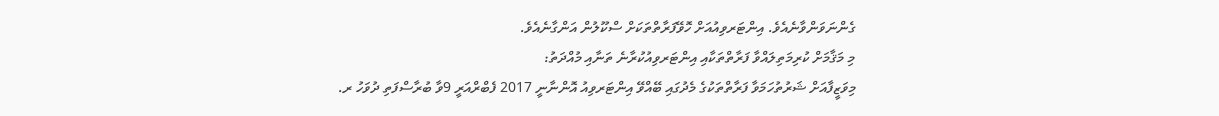ގެންނަވަންވާނެއެވެ. އިންޓަރވިއުއަށް ހޮވޭފަރާތްތަކަށް ސްކޫލުން އަންގާނެއެވެ.
މި މަޤާމަށް ކުރިމަތިލައްވާ ފަރާތްތަކާއި އިންޓަރވިއުކުރާނެ ތަނާއި މުއްދަތު:
މިވަޒީފާއަށް ޝަރުތުހަމަވާ ފަރާތްތަކުގެ މެދުގައި ބޭއްވޭ އިންޓަރވިއު އޮންނާނީ 2017 ފެބްރްއަރީ 9ވާ ބުރާސްފަތި ދުވަހު ރ.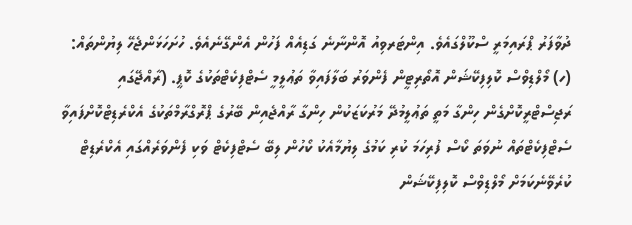ދުވާފަރު ޕްރައިމަރީ ސްކޫލްގައެވެ. އިންޓަރވިއު އޮންނާނެ ގަޑިއެއް ފަހުން އެންގޭނެއެވެ. ހުށަހަޅަންޖެހޭ ލިޔުންތައް:
(ހ) މޯލްޑިވްސް ކޮލިފިކޭޝަން އޮތޯރިޓީން ފެންވަރު ބަލާފައިވާ ތަޢުލީމީ ސެޓްފިކެޓްތަކުގެ ކޮޕީ. (ރާއްޖޭގައި ރަޖިސްޓްރީކޮށްގެން ހިންގާ މަތީ ތަޢުލީމުދޭ މަރުކަޒަކުން ހިންގާ ރާއްޖެއިން ބޭރުގެ ޕްރޮގްރާމްތަކުގެ އެކްރެޑިޓްކޮށްފައިވާ ސެޓްފިކެޓްތައް ނުވަތަ ކޯސް ފުރިހަމަ ކުރި ކަމުގެ ލިޔުމާއެކު ކޯހުން ލިބޭ ސެޓްފިކެޓް ވަކި ފެންވަރެއްގައި އެކްރެޑިޓް ކުރެވޭނެކަމަށް މޯލްޑިވްސް ކޮލިފިކޭޝަން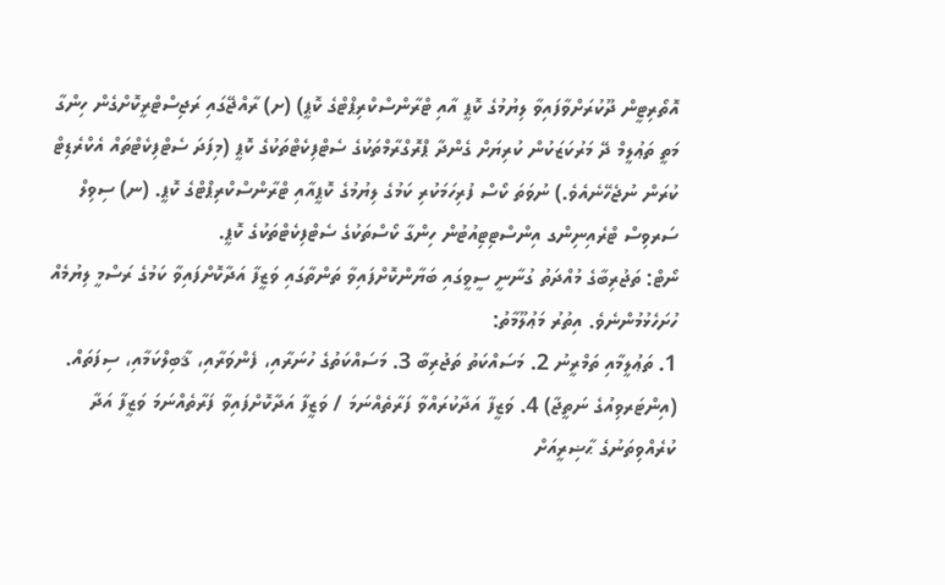އޮތޯރިޓީން ދޫކުރަށްވާފައިވާ ލިޔުމުގެ ކޮޕީ އާއި ޓްރާންސްކްރިޕްޓްގެ ކޮޕީ) (ށ) ރާއްޖޭގައި ރަޖިސްޓްރީކޮށްގެން ހިންގާ މަތީ ތަޢުލީމް ދޭ މަރުކަޒަކުން ކުރިޔަށް ގެންދާ ޕްރޮގްރާމްތަކުގެ ސެޓްފިކެޓްތަކުގެ ކޮޕީ (މިފަދަ ސެޓްފިކެޓްތައް އެކްރެޑިޓް ކުރަން ނުޖެހޭނެއެވެ.) ނުވަތަ ކޯސް ފުރިހަމަކުރި ކަމުގެ ލިޔުމުގެ ކޮޕީއާއި ޓްރާންސްކްރިޕްޓްގެ ކޮޕީ. (ނ) ސިވިލް ސަރވިސް ޓްރެއިނިންގ އިންސްޓިޓިއުޓުން ހިންގާ ކޯސްތަކުގެ ސެޓްފިކެޓްތަކުގެ ކޮޕީ.
ނޯޓް: ތަޖުރިބާގެ މުއްދަތު ގުނާނީ ސީވީގައި ބަޔާންކޮށްފައިވާ ތަންތާގައި ވަޒީފާ އަދާކޮށްފައިވާ ކަމުގެ ރަސްމީ ލިޔުމެއް ހުށަހެޅުމުންނެވެ. އިތުރު މަޢުލޫމާތު:
1. ތަޢުލީމާއި ތަމްރީނު 2. މަސައްކަތު ތަޖުރިބާ 3. މަސައްކަތުގެ ހުނަރާއި، ފެންވަރާއި، ޤާބިލްކަމާއި، ސިފަތައް. (އިންޓަރވިއުގެ ނަތީޖާ) 4. ވަޒީފާ އަދާކުރައްވާ ފަރާތެއްނަމަ / ވަޒީފާ އަދާކޮށްފައިވާ ފަރާތެއްނަމަ ވަޒީފާ އަދާ ކުރެއްވިތަނުގެ ޙާޟިރީއަށް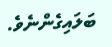ބަލައިގެންނެވެ.